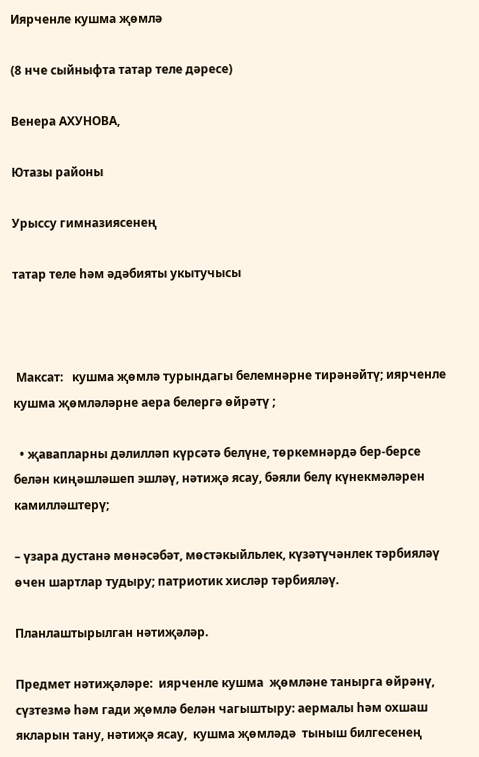Иярченле кушма җөмлә

(8 нче сыйныфта татар теле дәресе)

Венера АХУНОВА,

Ютазы районы

Урыссу гимназиясенең

татар теле һәм әдәбияты укытучысы



 Максат:   кушма җөмлә турындагы белемнәрне тирәнәйтү; иярченле кушма җөмләләрне аера белергә өйрәтү ;

  • җавапларны дәлилләп күрсәтә белүне, төркемнәрдә бер-берсе белән киңәшләшеп эшләү, нәтиҗә ясау, бәяли белү күнекмәләрен камилләштерү;

– үзара дустанә мөнәсәбәт, мөстәкыйльлек, күзәтүчәнлек тәрбияләү өчен шартлар тудыру; патриотик хисләр тәрбияләү.

Планлаштырылган нәтиҗәләр.

Предмет нәтиҗәләре:  иярченле кушма  җөмләне танырга өйрәнү, сүзтезмә һәм гади җөмлә белән чагыштыру: аермалы һәм охшаш якларын тану, нәтиҗә ясау,  кушма җөмләдә  тыныш билгесенең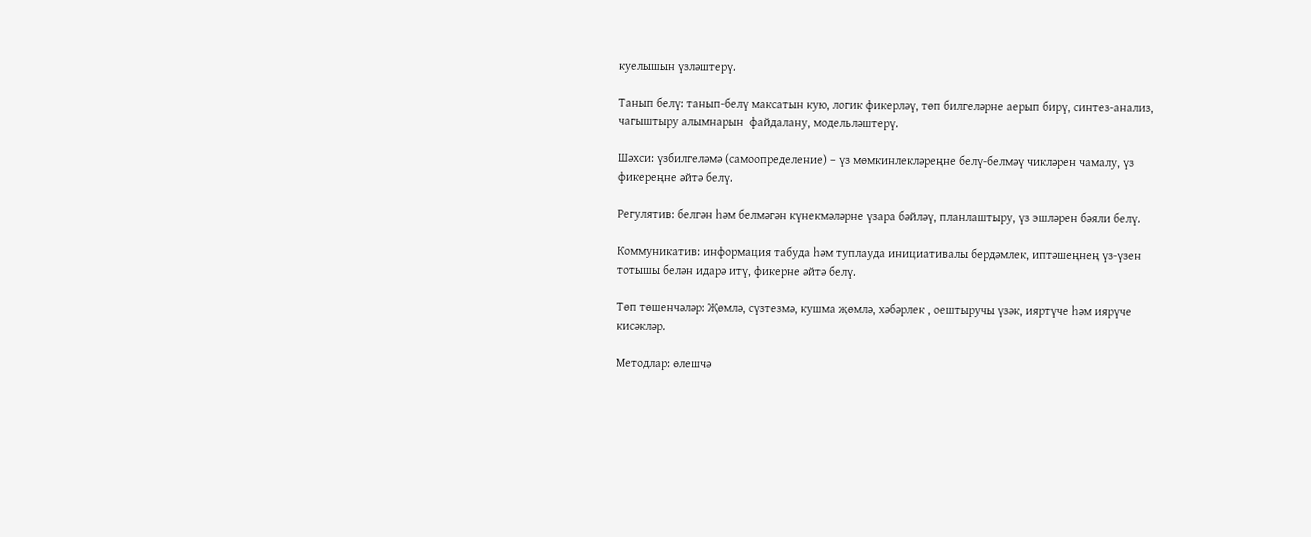куелышын үзләштерү.

Танып белү: танып-белү максатын кую, логик фикерләү, төп билгеләрне аерып бирү, синтез-анализ, чагыштыру алымнарын  файдалану, модельләштерү.

Шәхси: үзбилгеләмә (самоопределение) – үз мөмкинлекләреңне белү-белмәү чикләрен чамалу, үз фикереңне әйтә белү.

Регулятив: белгән һәм белмәгән күнекмәләрне үзара бәйләү, планлаштыру, үз эшләрен бәяли белү.

Коммуникатив: информация табуда һәм туплауда инициативалы бердәмлек, иптәшеңнең үз-үзен тотышы белән идарә итү, фикерне әйтә белү.

Төп төшенчәләр: Җөмлә, сүзтезмә, кушма җөмлә, хәбәрлек , оештыручы үзәк, ияртүче һәм иярүче кисәкләр.

Методлар: өлешчә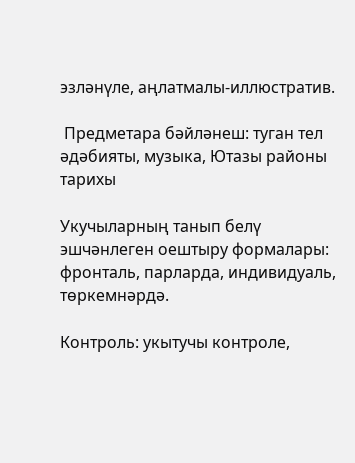эзләнүле, аңлатмалы-иллюстратив.

 Предметара бәйләнеш: туган тел әдәбияты, музыка, Ютазы районы тарихы

Укучыларның танып белү эшчәнлеген оештыру формалары: фронталь, парларда, индивидуаль, төркемнәрдә.

Контроль: укытучы контроле,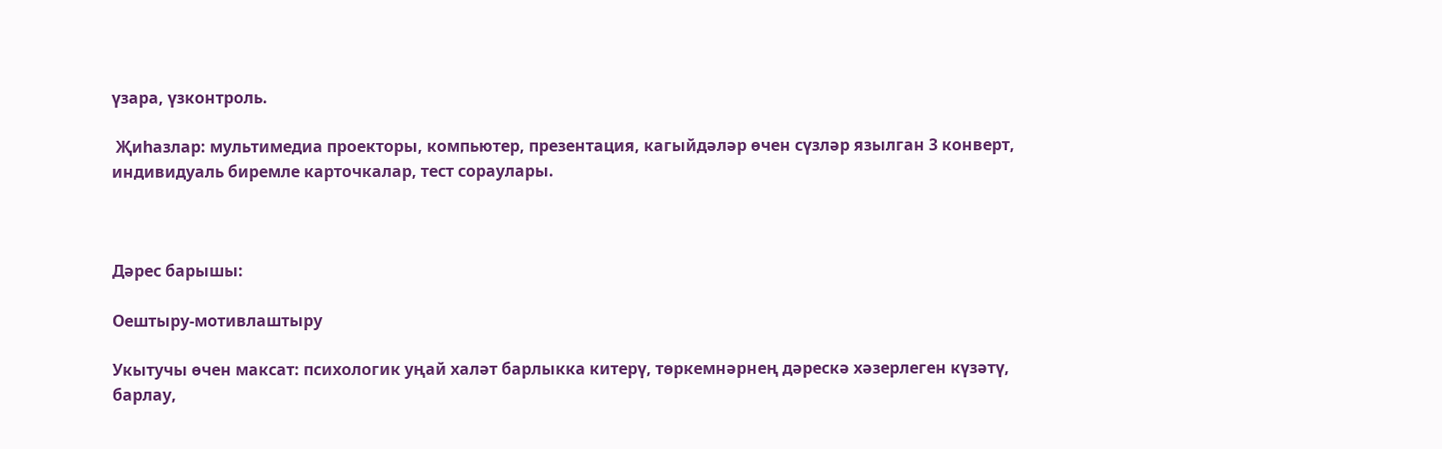үзара, үзконтроль.

 Җиһазлар: мультимедиа проекторы, компьютер, презентация, кагыйдәләр өчен сүзләр язылган 3 конверт, индивидуаль биремле карточкалар, тест сораулары.



Дәрес барышы:

Оештыру-мотивлаштыру

Укытучы өчен максат: психологик уңай халәт барлыкка китерү, төркемнәрнең дәрескә хәзерлеген күзәтү, барлау,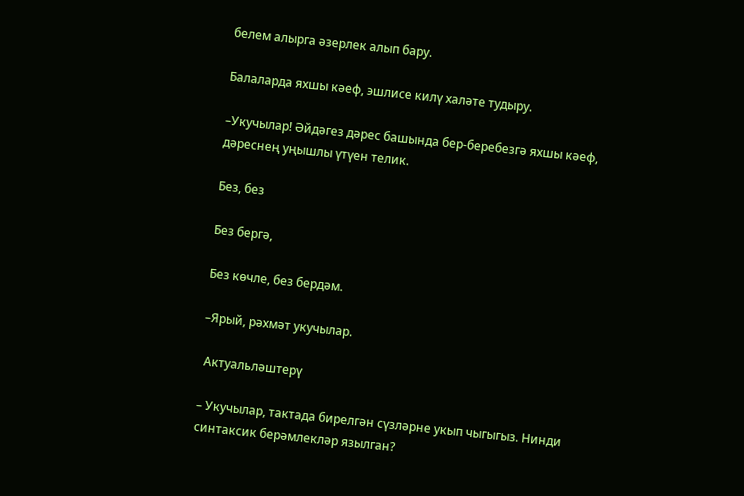белем алырга әзерлек алып бару.

Балаларда яхшы кәеф, эшлисе килү халәте тудыру.

–Укучылар! Әйдәгез дәрес башында бер-беребезгә яхшы кәеф, дәреснең уңышлы үтүен телик.

Без, без

Без бергә,

Без көчле, без бердәм.

–Ярый, рәхмәт укучылар.

 Актуальләштерү

– Укучылар, тактада бирелгән сүзләрне укып чыгыгыз. Нинди синтаксик берәмлекләр язылган?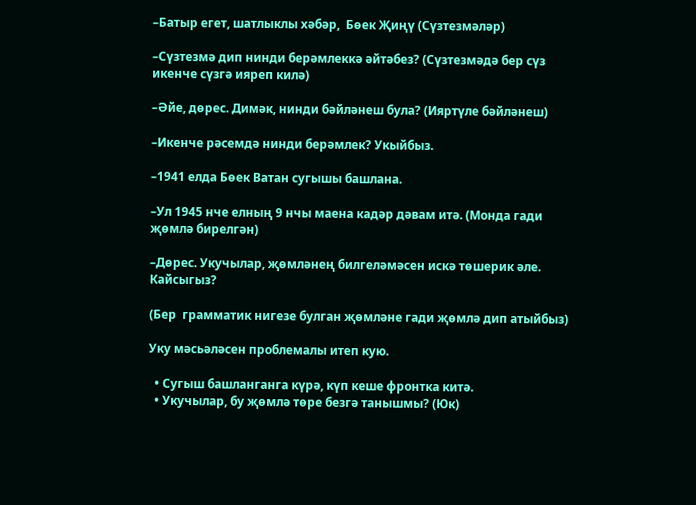–Батыр егет, шатлыклы хәбәр,  Бөек Җиңү (Сүзтезмәләр)

–Сүзтезмә дип нинди берәмлеккә әйтәбез? (Сүзтезмәдә бер сүз икенче сүзгә ияреп килә)

–Әйе, дөрес. Димәк, нинди бәйләнеш була? (Ияртүле бәйләнеш)

–Икенче рәсемдә нинди берәмлек? Укыйбыз.

–1941 елда Бөек Ватан сугышы башлана.

–Ул 1945 нче елның 9 нчы маена кадәр дәвам итә. (Монда гади җөмлә бирелгән)

–Дөрес. Укучылар, җөмләнең билгеләмәсен искә төшерик әле. Кайсыгыз?

(Бер  грамматик нигезе булган җөмләне гади җөмлә дип атыйбыз)

Уку мәсьәләсен проблемалы итеп кую.

  • Сугыш башланганга күрә, күп кеше фронтка китә.
  • Укучылар, бу җөмлә төре безгә танышмы? (Юк)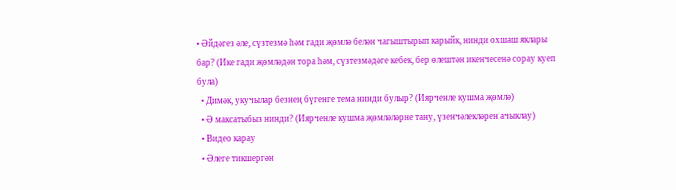• Әйдәгез әле, сүзтезмә һәм гади җөмлә белән чагыштырып карыйк, нинди охшаш яклары бар? (Ике гади җөмләдән тора һәм, сүзтезмәдәге кебек, бер өлештән икенчесенә сорау куеп була)
  • Димәк, укучылар безнең бүгенге тема нинди булыр? (Иярченле кушма җөмлә)
  • Ә максатыбыз нинди? (Иярченле кушма җөмләләрне тану, үзенчәлекләрен ачыклау)
  • Видео карау
  • Әлеге тикшергән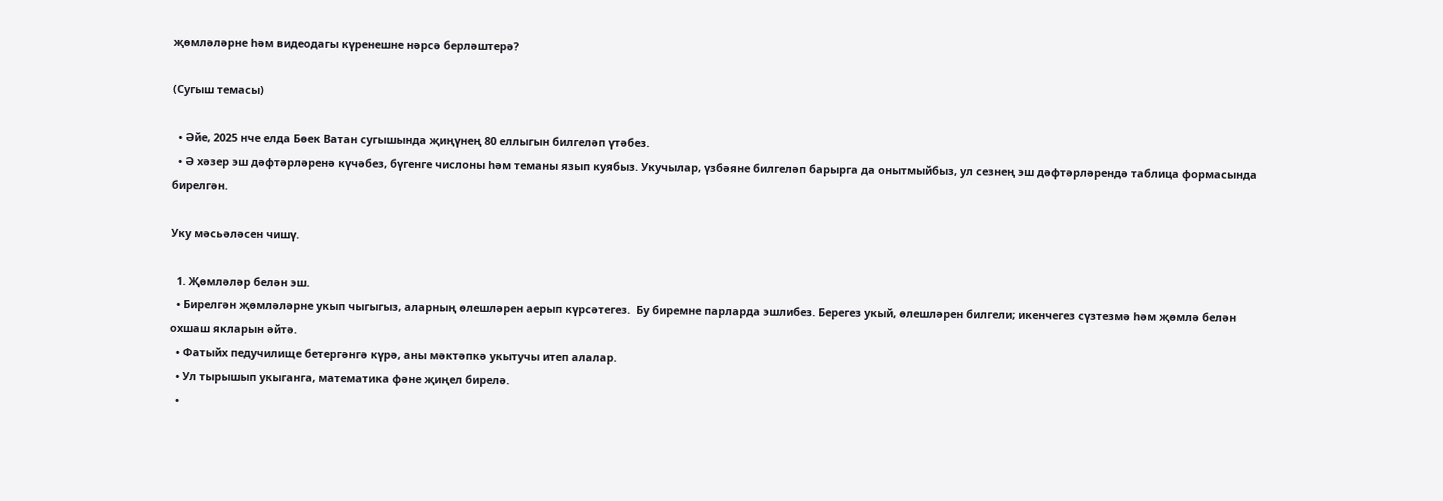җөмләләрне һәм видеодагы күренешне нәрсә берләштерә?

(Сугыш темасы)

  • Әйе, 2025 нче елда Бөек Ватан сугышында җиңүнең 80 еллыгын билгеләп үтәбез.
  • Ә хәзер эш дәфтәрләренә күчәбез, бүгенге числоны һәм теманы язып куябыз. Укучылар, үзбәяне билгеләп барырга да онытмыйбыз, ул сезнең эш дәфтәрләрендә таблица формасында бирелгән.

Уку мәсьәләсен чишү.

  1. Җөмләләр белән эш.
  • Бирелгән җөмләләрне укып чыгыгыз, аларның өлешләрен аерып күрсәтегез.  Бу биремне парларда эшлибез. Берегез укый, өлешләрен билгели; икенчегез сүзтезмә һәм җөмлә белән охшаш якларын әйтә.
  • Фатыйх педучилище бетергәнгә күрә, аны мәктәпкә укытучы итеп алалар.
  • Ул тырышып укыганга, математика фәне җиңел бирелә.
  •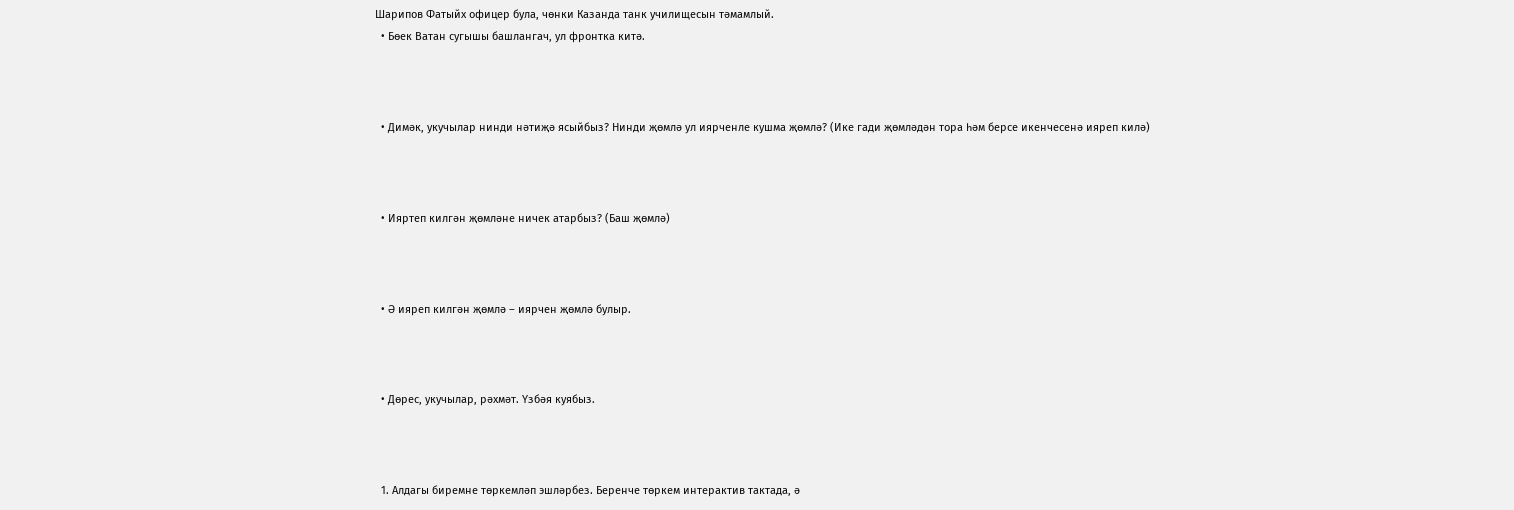Шарипов Фатыйх офицер була, чөнки Казанда танк училищесын тәмамлый.
  • Бөек Ватан сугышы башлангач, ул фронтка китә.



  • Димәк, укучылар нинди нәтиҗә ясыйбыз? Нинди җөмлә ул иярченле кушма җөмлә? (Ике гади җөмләдән тора һәм берсе икенчесенә ияреп килә)



  • Ияртеп килгән җөмләне ничек атарбыз? (Баш җөмлә)



  • Ә ияреп килгән җөмлә – иярчен җөмлә булыр.



  • Дөрес, укучылар, рәхмәт. Үзбәя куябыз.



  1. Алдагы биремне төркемләп эшләрбез. Беренче төркем интерактив тактада, ә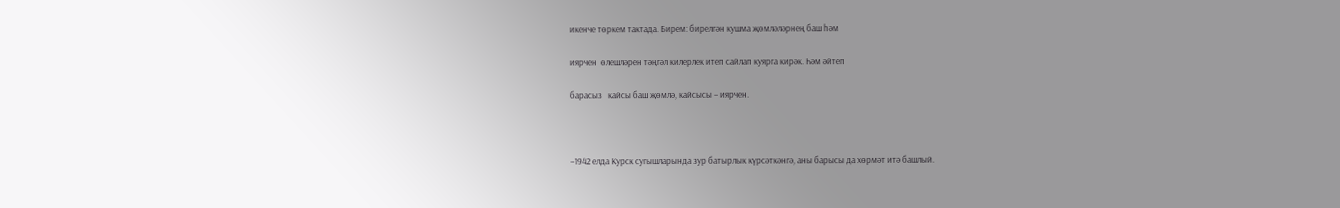икенче төркем тактада. Бирем: бирелгән кушма җөмләләрнең баш һәм

иярчен  өлешләрен тәңгәл килерлек итеп сайлап куярга кирәк. Һәм әйтеп

барасыз   кайсы баш җөмлә, кайсысы – иярчен.



–1942 елда Курск сугышларында зур батырлык күрсәткәнгә, аны барысы да хөрмәт итә башлый.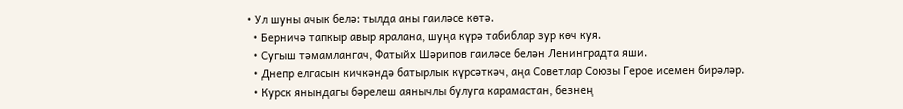• Ул шуны ачык белә: тылда аны гаиләсе көтә.
  • Берничә тапкыр авыр яралана, шуңа күрә табиблар зур көч куя.
  • Сугыш тәмамлангач, Фатыйх Шәрипов гаиләсе белән Ленинградта яши.
  • Днепр елгасын кичкәндә батырлык күрсәткәч, аңа Советлар Союзы Герое исемен бирәләр.
  • Курск янындагы бәрелеш аянычлы булуга карамастан, безнең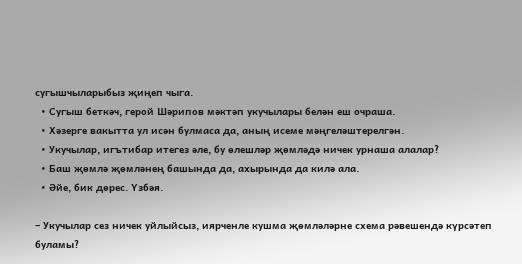сугышчыларыбыз җиңеп чыга.
  • Сугыш беткәч, герой Шәрипов мәктәп укучылары белән еш очраша.
  • Хәзерге вакытта ул исән булмаса да, аның исеме мәңгеләштерелгән.
  • Укучылар, игътибар итегез әле, бу өлешләр җөмләдә ничек урнаша алалар?
  • Баш җөмлә җөмләнең башында да, ахырында да килә ала.
  • Әйе, бик дөрес. Үзбәя.

– Укучылар сез ничек уйлыйсыз, иярченле кушма җөмләләрне схема рәвешендә күрсәтеп буламы?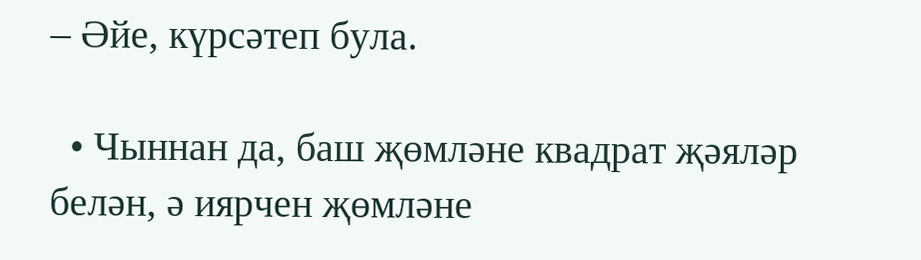– Әйе, күрсәтеп була.

  • Чыннан да, баш җөмләне квадрат җәяләр белән, ә иярчен җөмләне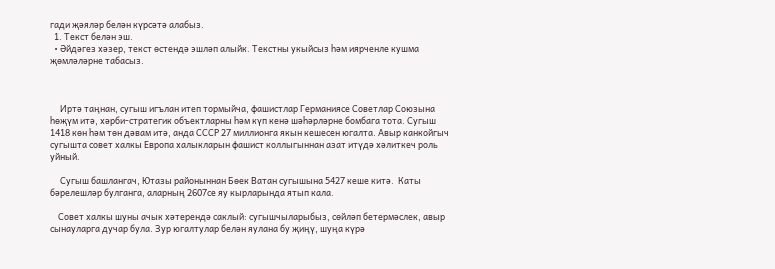гади җәяләр белән күрсәтә алабыз.
  1. Текст белән эш.
  • Әйдәгез хәзер, текст өстендә эшләп алыйк. Текстны укыйсыз һәм иярченле кушма җөмләләрне табасыз.



     Иртә таңнан, сугыш игълан итеп тормыйча, фашистлар Германиясе Советлар Союзына һөҗүм итә, хәрби-стратегик объектларны һәм күп кенә шәһәрләрне бомбага тота. Сугыш 1418 көн һәм төн дәвам итә, анда СССР 27 миллионга якын кешесен югалта. Авыр канкойгыч сугышта совет халкы Европа халыкларын фашист коллыгыннан азат итүдә хәлиткеч роль уйный.

     Сугыш башлангач, Ютазы районыннан Бөек Ватан сугышына 5427 кеше китә.  Каты бәрелешләр булганга, аларның 2607се яу кырларында ятып кала.

    Совет халкы шуны ачык хәтерендә саклый: сугышчыларыбыз, сөйләп бетермәслек, авыр сынауларга дучар була. Зур югалтулар белән яулана бу җиңү, шуңа күрә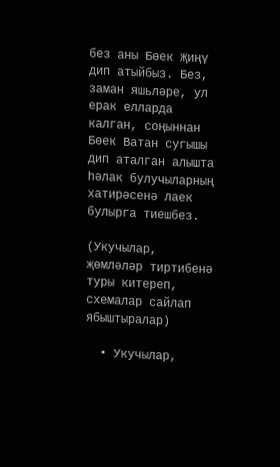без аны Бөек Җиңү дип атыйбыз. Без, заман яшьләре, ул ерак елларда калган, соңыннан Бөек Ватан сугышы дип аталган алышта һәлак булучыларның хатирәсенә лаек булырга тиешбез.

(Укучылар, җөмләләр тиртибенә  туры китереп, схемалар сайлап ябыштыралар)

  • Укучылар,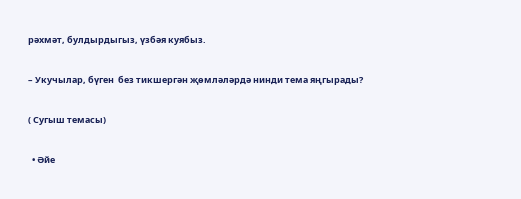рәхмәт, булдырдыгыз, үзбәя куябыз.

– Укучылар, бүген  без тикшергән җөмләләрдә нинди тема яңгырады?

( Сугыш темасы)

  • Әйе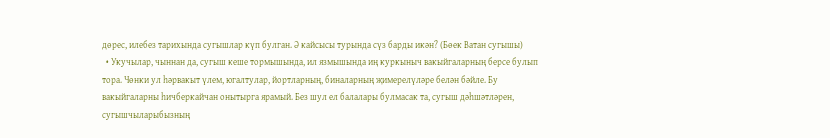дөрес, илебез тарихында сугышлар күп булган. Ә кайсысы турында сүз барды икән? (Бөек Ватан сугышы)
  • Укучылар, чыннан да, сугыш кеше тормышында, ил язмышында иң куркыныч вакыйгаларның берсе булып тора. Чөнки ул һәрвакыт үлем, югалтулар, йортларның, биналарның җимерелүләре белән бәйле. Бу вакыйгаларны һичберкайчан онытырга ярамый. Без шул ел балалары булмасак та, сугыш дәһшәтләрен, сугышчыларыбызның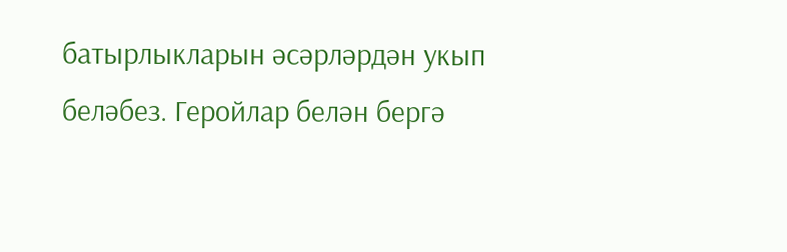батырлыкларын әсәрләрдән укып беләбез. Геройлар белән бергә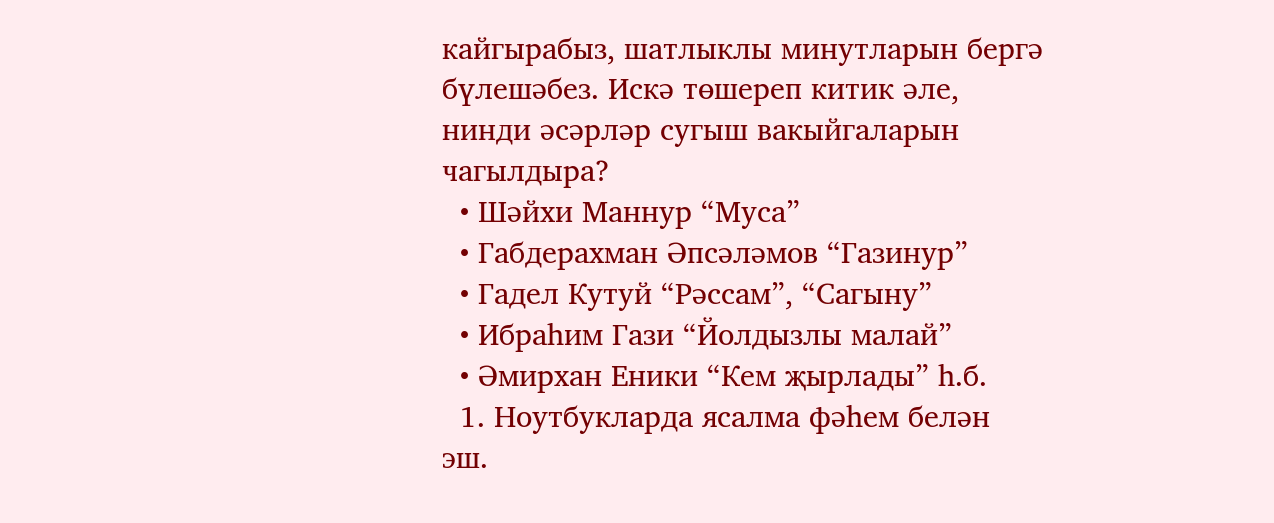кайгырабыз, шатлыклы минутларын бергә бүлешәбез. Искә төшереп китик әле, нинди әсәрләр сугыш вакыйгаларын чагылдыра?
  • Шәйхи Маннур “Муса”
  • Габдерахман Әпсәләмов “Газинур”
  • Гадел Кутуй “Рәссам”, “Сагыну”
  • Ибраһим Гази “Йолдызлы малай”
  • Әмирхан Еники “Кем җырлады” һ.б.
  1. Ноутбукларда ясалма фәһем белән эш.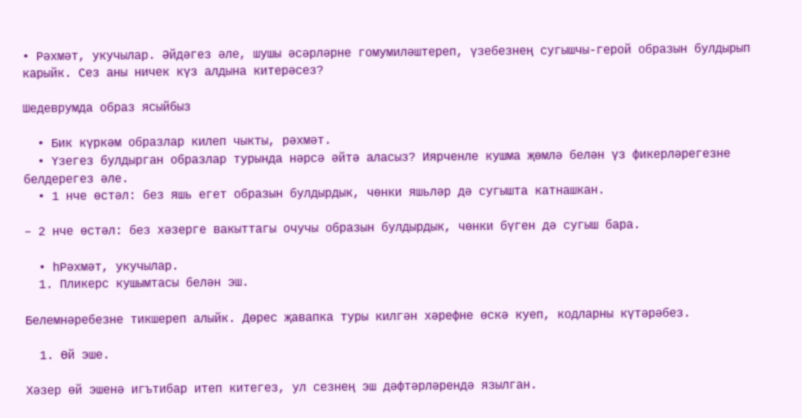• Рәхмәт, укучылар. Әйдәгез әле, шушы әсәрләрне гомумиләштереп, үзебезнең сугышчы-герой образын булдырып карыйк. Сез аны ничек күз алдына китерәсез?

Шедеврумда образ ясыйбыз

  • Бик күркәм образлар килеп чыкты, рәхмәт.
  • Үзегез булдырган образлар турында нәрсә әйтә аласыз? Иярченле кушма җөмлә белән үз фикерләрегезне белдерегез әле.
  • 1 нче өстәл: без яшь егет образын булдырдык, чөнки яшьләр дә сугышта катнашкан.

– 2 нче өстәл: без хәзерге вакыттагы очучы образын булдырдык, чөнки бүген дә сугыш бара.

  • һРәхмәт, укучылар.
  1. Пликерс кушымтасы белән эш.

Белемнәребезне тикшереп алыйк. Дөрес җавапка туры килгән хәрефне өскә куеп, кодларны күтәрәбез.

  1. Өй эше.

Хәзер өй эшенә игътибар итеп китегез, ул сезнең эш дәфтәрләрендә язылган.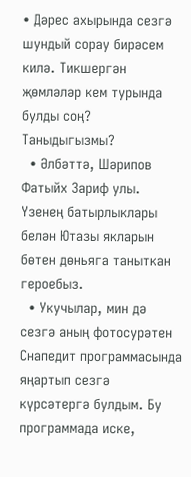• Дәрес ахырында сезгә шундый сорау бирәсем килә. Тикшергән җөмләләр кем турында булды соң? Таныдыгызмы?
  • Әлбәттә, Шәрипов Фатыйх Зариф улы. Үзенең батырлыклары белән Ютазы якларын бөтен дөньяга таныткан героебыз.
  • Укучылар, мин дә сезгә аның фотосурәтен Снапедит программасында яңартып сезгә күрсәтергә булдым. Бу программада иске,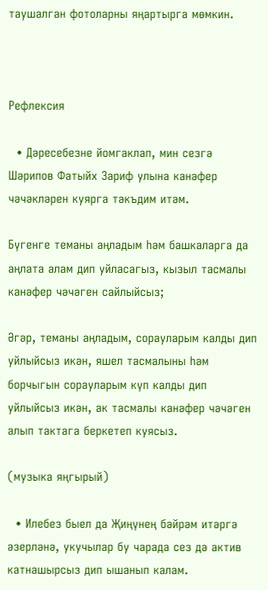таушалган фотоларны яңартырга мөмкин.



Рефлексия

  • Дәресебезне йомгаклап, мин сезгә Шәрипов Фатыйх Зариф улына канәфер чәчәкләрен куярга тәкъдим итәм.

Бүгенге теманы аңладым һәм башкаларга да аңлата алам дип уйласагыз, кызыл тасмалы канәфер чәчәген сайлыйсыз;

Әгәр, теманы аңладым, сорауларым калды дип уйлыйсыз икән, яшел тасмалыны һәм борчыгын сорауларым күп калды дип уйлыйсыз икән, ак тасмалы канәфер чәчәген алып тактага беркетеп куясыз.

(музыка яңгырый)

  • Илебез быел да Җиңүнең бәйрәм итәргә әзерләнә, укучылар бу чарада сез дә актив катнашырсыз дип ышанып калам.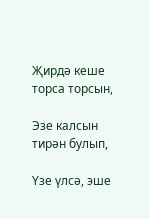Җирдә кеше торса торсын,

Эзе калсын тирән булып,

Үзе үлсә, эше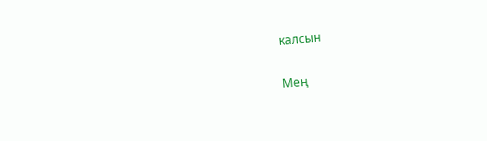калсын

Мең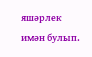яшәрлек имән булып.